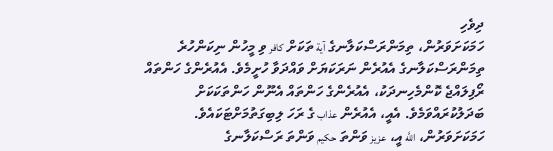ދިވެހި
ހަމަކަށަވަރުން، ތިމަންރަސްކަލާނގެ آية ތަކަށް كافر ވި މީހުން ނިކަންހުރެ ތިމަންރަސްކަލާނގެ އެއުރެން ނަރަކަޔަށް ވައްދަވާ ހުށީމެވެ. އެއުރެންގެ ހަންތައް ރޯފިލައްޖެ ކޮންމެހިނދަކު، އެއުރެންގެ ހަންތައް އެނޫން ހަންތަކަކަށް ބަދަލުކުރައްވަމެވެ. އެއީ، އެއުރެން عذاب ގެ ރަހަ ލިބިގަތުމަށްޓަކައެވެ. ހަމަކަށަވަރުން، اللَّه އީ، عزيز ވަންތަ حكيم ވަންތަ ރަސްކަލާނގެ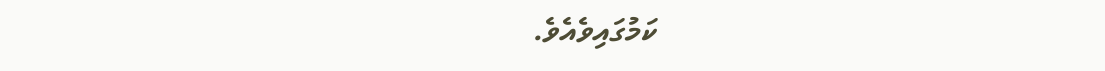ކަމުގައިވެއެވެ.